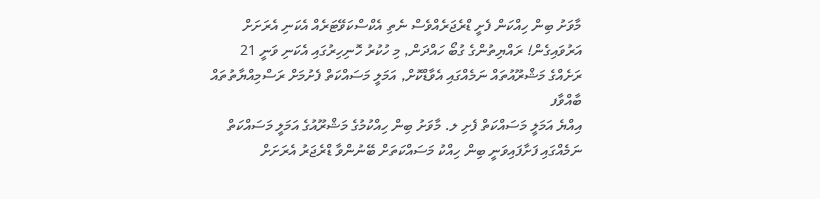މާވަށު ބިން ހިއްކަން ފެށީ ޑްރެޖަރެއްވެސް ނެތި އެކްސްކަވޭޓަރެއް އެކަނި އެރަށަށް އަރުވައިގެން! ރައްޔިތުންގެ ގުބޯ ހައްދަން, މި ހުކުރު ހޮނިހިރުގައި އެކަނި ވަނީ 21 ރަށެއްގެ މަޝްރޫއުތައް ނަމެއްގައި އެވާޑްކޮށް, އަމަލީ މަސައްކަތް ފެށުމަށް ރަސްމިއްޔާތުތައް ބާއްވާފ
އިއްޔެ އަމަލީ މަސައްކަތް ފެށި ލ. މާވަށު ބިން ހިއްކުމުގެ މަޝްރޫއުގެ އަމަލީ މަސައްކަތް ނަމެއްގައި ފަށާފައިވަނީ ބިން ހިއްކު މަސައްކަތަށް ބޭނުންވާ ޑްރެޖަރު އެރަށަށް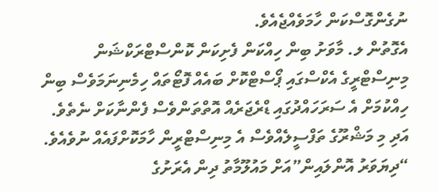ނުގެންގޮސްކަން ހާމަވެއްޖެއެވެ.
އެގޮތުން ލ. މާވަށު ބިން ހިއްކަން ފެށިކަން ކޮންސްޓްރަކްޝަން މިނިސްޓްރީގެ އެކްސްގައި ޕޯސްޓްކޮށް ބައެއް ފޮޓޯތައް ހިމެނިނަމަވެސް ބިން ހިއްކުމަށް އެ ސަރަހައްދުގައި ޑްރެޖަރެއް އޮތްތަންވެސް ފެންނާކަށް ނެތެވެ. އަދި މި މަޝްރޫގެ ތަފްސީލެއްވެސް އެ މިނިސްޓްރީން ހާމަކޮށްފައެއް ނުވެއެވެ.
“ދިޔަވަރު އޮންލައިން”އަށް މައުލޫމާތު ދިން އެރަށުގެ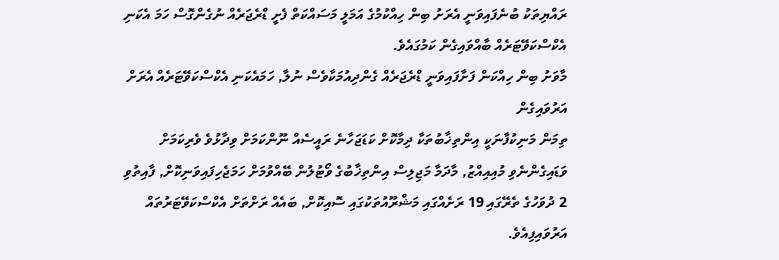ރައްޔިތަކު ބުނެފައިވަނީ އެރަށު ބިން ހިއްކުމުގެ އަމަލީ މަސައްކަތް ފެށީ ޑްރެޖަރެއް ނުގެންގޮސް ހަމަ އެކަނި އެކްސްކަވޭޓަރެއް ބާއްވައިގެން ކަމުގައެވެ.
މާވަށު ބިން ހިއްކަން ފަށާފައިވަނީ ޑްރެޖަރެއް ގެންދިއުމަކާވެސް ނުލާ, ހަމައެކަނި އެކްސްކަވޭޓަރެއް އެރަށް އަރުވައިގެން
ތިމަން މަނިކުފާނަކީ އިންތިޚާބުތަކާ ދިމާކޮށް ކަޑަޖަހާނެ ރައީސެއް ނޫންކަމަށް ވިދާޅުވެ ވެރިކަމަށް ވަޑައިގެންނެވި މުއިއިއްޒު, މާދަމާ މަޖިލިސް އިންތިޚާބުގެ ވޯޓުލުން ބޭއްވުމަށް ހަމަޖެހިފައިވަނިކޮށް, ފާއިތުވި 2 ދުވަހުގެ ތެރޭގައި 19 ރަށެއްގައި މަޝްރޫއުތަކުގައި ސޮއިކޮށް, ބައެއް ރަށްތަށް އެކްސްކަވޭޓަރުތައް އަރުވައިފިއެވެ.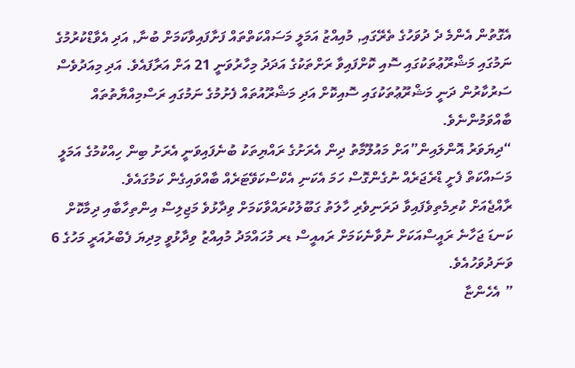އެގޮތުން އެންމެ ދެ ދުވަހުގެ ތެރޭގައި, މުއިއްޒު އަމަލީ މަސައްކަތްތައް ފަށާފައިވާކަމަށް ބުނާ, އަދި އެވާޑްކުރުމުގެ ނަމުގައި މަޝްރޫޢުތަކުގައި ސޮއި ކޮށްފައިވާ ރަށްތަކުގެ އަދަދު މިހާރުވަނީ 21 އަށް އަރާފައެވެ. އަދި މިއަދުވެސް ސަރުކާރުން ދަނީ މަޝްރޫޢުތަކުގައި ސޮއިކޮށް އަދި މަޝްރޫއުތައް ފެށުމުގެ ނަމުގައި ރަސްމިއްޔާތުތައް ބާއްވަމުންނެވެ.
“ދިޔަވަރު އޮންލައިން”އަށް މައުލޫމާތު ދިން އެރަށުގެ ރައްޔިތަކު ބުނެފައިވަނީ އެރަށު ބިން ހިއްކުމުގެ އަމަލީ މަސައްކަތް ފެށީ ޑްރެޖަރެއް ނުގެންގޮސް ހަމަ އެކަނި އެކްސްކަވޭޓަރެއް ބާއްވައިގެން ކަމުގައެވެ.
ރާއްޖެއަށް ކުރިމެތިވެފައިވާ ދަރަނިވެރި ހާލަތު ގަބޫލުކުރައްވާކަމަށް ވިދާޅުވެ މަޖިލިސް އިންތިހާބާއި ދިމާކޮށް ކަނޑަ ޖަހާނެ ރައީސްއަކަށް ނުވާނެކަމަށް ރައއީސް ޑރ މުހައްމަދު މުއިއްޒު ވިދާޅުވީ މިދިޔަ ފެބްރުއަރީ މަހުގެ 6 ވަނަދުވަހުއެވެ.
” އެހެންޏާ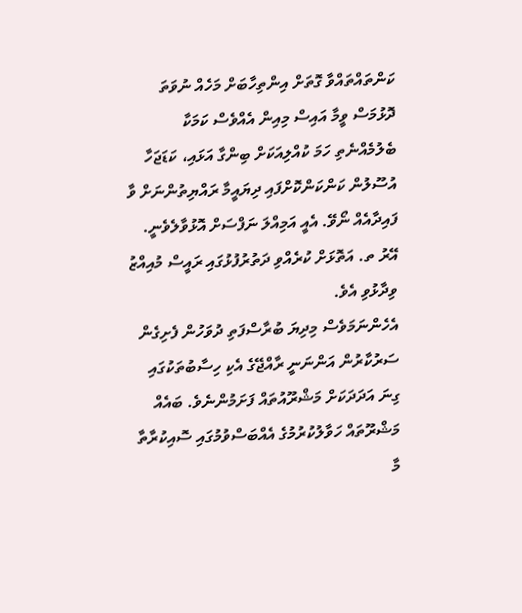ކަންތައްތައްވާ ގޮތަށް އިންތިހާބަށް މަހެއް ނުވަތަ ދޮޅުމަސް ވީމާ އައިސް މިއިން އެއްވެސް ކަމަކާ ބެލުމެއްނެތި ހަމަ ކުއްލިއަކަށް ބިންގާ އަޅައި، ކަޑަޖަހާ އުސޫލުން ކަންކަންކޮށްފައި ދިޔައީމާ ރައްޔިތުންނަށް ވާ ފައިދާއެއް ނޯވޭ. އެއީ އަމިއްލަ ނަފްސަށް އޮޅުވާލެވެނީ.
އޭރު ތ. އަތޮޅަށް ކުރެއްވި ދަތުރުފުޅުގައި ރައީސް މުއިއްޒު ވިދާޅުވި އެވެ.
އެހެންނަމަވެސް މިދިޔަ ބުރާސްފަތި ދުވަހުން ފެށިގެން ސަރުކާރުން އަންނަނީ ރާއްޖޭގެ އެކި ހިސާބުތަކުގައި ގިނަ އަދަދަކަށް މަޝްރޫއުތައް ފަށަމުންނެވެ. ބައެއް މަޝްރޫތައް ހަވާލުކުރުމުގެ އެއްބަސްވުމުގައި ސޮއިކުރާތާ މާ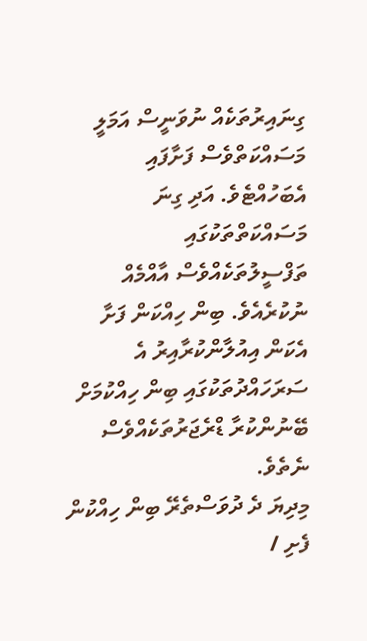ގިނައިރުތަކެއް ނުވަނީސް އަމަލީ މަސައްކަތްވެސް ފަށާފައި އެބަހުއްޓެވެ. އަދި ގިނަ މަސައްކަތްތަކުގައި ތަފްސީލުތަކެއްވެސް އާއްމެއް ނުކުރެއެވެ. ބިން ހިއްކަން ފަށާ އެކަން އިއުލާންކުރާއިރު އެ ސަރަހައްދުތަކުގައި ބިން ހިއްކުމަށް ބޭނުންކުރާ ޑްރެޖަރުތަކެއްވެސް ނެތެވެ.
މިދިޔަ ދެ ދުވަސްތެރޭ ބިން ހިއްކުން ފެށި /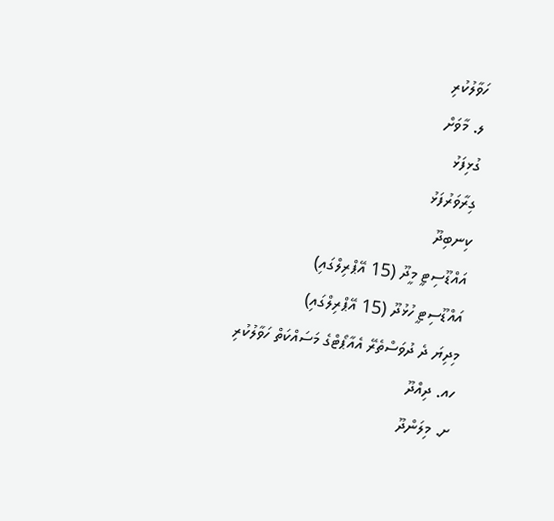ހަވާލުކުރި
ލ. މާވަށް
ގުޅިފަޅު
ގިރާވަރުފަޅު
ކިނބިދޫ
އައްޑޫސިޓީ މީދޫ (15 އޭޕްރިލްގައި)
އައްޑޫސިޓީ ހުޅުދޫ (15 އޭޕްރިލްގައި)
މިދިޔަ ދެ ދުވަސްތެރޭ އެއާޕޯޓްގެ މަސައްކަތް ހަވާލުކުރި
ހއ. ދިއްދޫ
ށ. މިލަންދޫ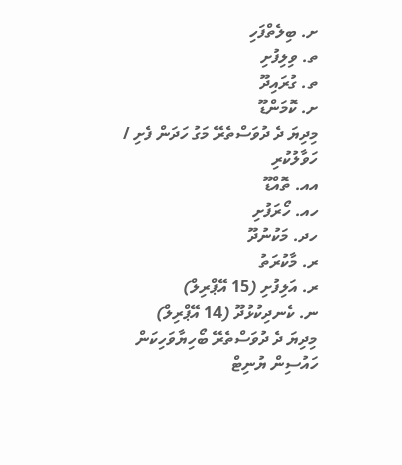ށ. ބިލެތްފަހި
ތ. ވިލިފުށި
ތ. ގުރައިދޫ
ށ. ކޮމަންޑޫ
މިދިޔަ ދެ ދުވަސްތެރޭ މަގު ހަދަން ފެށި / ހަވާލުކުރި
އއ. ތޮއްޑޫ
ހއ. ހޯރަފުށި
ހދ. މަކުނުދޫ
ރ. މާކުރަތު
ރ. އަލިފުށި (15 އޭޕްރިލް)
ނ. ކެނދިކުޅުދޫ (14 އޭޕްރިލް)
މިދިޔަ ދެ ދުވަސްތެރޭ ބޯހިޔާވަހިކަން ހައުސިން ޔުނިޓް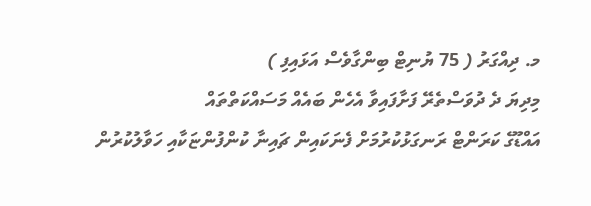މ. ދިއްގަރު ( 75 ޔުނިޓް ބިންގާވެސް އަޅައިފި )
މިދިޔަ ދެ ދުވަސްތެރޭ ފަށާފައިވާ އެހެން ބައެއް މަސައްކަތްތައް
އައްޑޫގެ ކަރަންޓް ރަނގަޅުކުރުމަށް ފެނަކައިން ޗައިނާ ކުންފުންޏަކާއި ހަވާލުކުރުން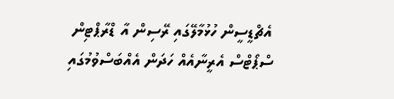އެޗްޑީސީން ހުޅުމާލޭގައި ރޭސިން އާ ޑްރާޕްޓިން ސްޕޯޓްސް އެރީނާއެއް ހަދަން އެއްބަސްވުމުގައި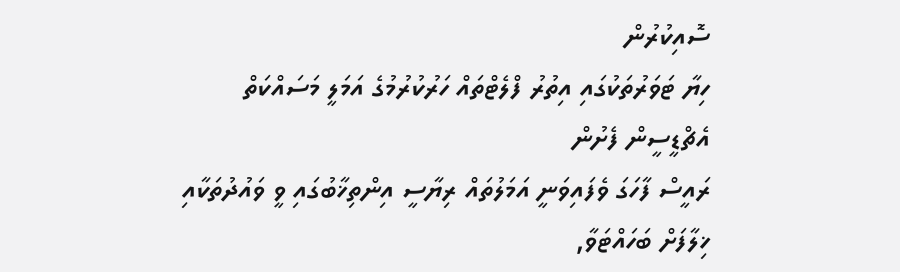ސޮއިކުރުން
ހިޔާ ޓަވަރުތަކުގައި އިތުރު ފްލެޓްތައް ހަރުކުރުމުގެ އަމަލީ މަސައްކަތް އެޗްޑީސީން ފެށުން
ރައީސް ފާހަގަ ވެފައިވަނީ އަމަލުތައް ރިޔާސީ އިންތިޚާބުގައި ވީ ވައުދުތަކާއި ޚިލާފަށް ބަހައްޓަވާ,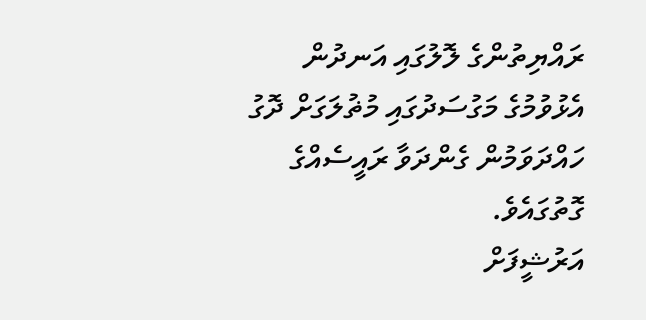ރައްޔިތުންގެ ލޮލުގައި އަނދުން އެޅުވުމުގެ މަގުސަދުގައި މުޡުލަގަށް ދޮގު ހައްދަވަމުން ގެންދަވާ ރައީސެއްގެ ގޮތުގައެވެ.
އަރުޝީފަށް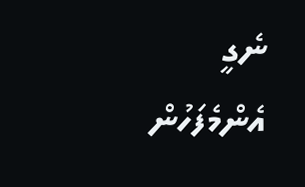ނެގީ
އެންމެފަހުން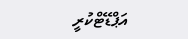އަޕްޑޭޓްކުރީ